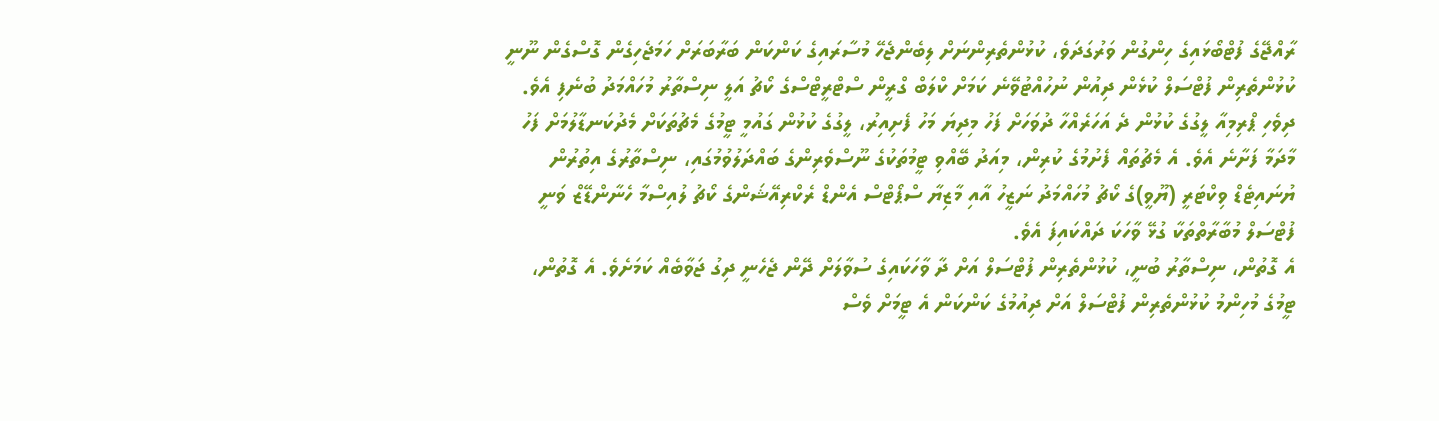ރާއްޖޭގެ ފުޓްބޯޅައިގެ ހިންގުން ވަރުގަދަވެ، ކުޅުންތެރިންނަށް ލިބެންޖެހޭ މުސާރައިގެ ކަންކަން ބަރާބަރަށް ހަމަޖެހިގެން ގޮސްގެން ނޫނީ ކުޅުންތެރިން ފުޓްސަލް ކުޅެން ދިއުން ނުހުއްޓުވޭނެ ކަމަށް ކްލަބް ގްރީން ސްޓްރީޓްސްގެ ކޯޗު އަލީ ނިސްތާރު މުހައްމަދު ބުނެފި އެވެ.
ދިވެހި ޕްރިމިއާ ލީގުގެ ކުޅުން ދެ އަހަރެއްހާ ދުވަހަށް ފަހު މިދިޔަ މަހު ފެށިއިރު، ލީގުގެ ކުޅުން ގައުމީ ޓީމުގެ މެޗުތަކަށް މެދުކަނޑާލުމަށް ފަހު މާދަމާ ފަށާނެ އެވެ. އެ މެޗުތައް ފެށުމުގެ ކުރިން، މިއަދު ބޭއްވި ޓީމުތަކުގެ ނޫސްވެރިންގެ ބައްދަލުވުމުގައި، ނިސްތާރުގެ އިތުރުން ޔުނައިޓެޑް ވިކްޓަރީ (ޔޫވީ)ގެ ކޯޗު މުހައްމަދު ނަޒީހު އާއި މާޒިޔާ ސްޕޯޓްސް އެންޑް ރެކްރިއޭޝަންގެ ކޯޗު ލުއިސްމާ ހެނާންޑޭޒް ވަނީ ފުޓްސަލް މުބާރާތްތަކާ ގުޅޭ ވާހަކަ ދައްކައިފަ އެވެ.
އެ ގޮތުން، ނިސްތާރު ބުނީ، ކުޅުންތެރިން ފުޓްސަލް އަށް ދާ ވާހަކައިގެ ސުވާލަށް ދޭން ޖެހެނީ ދިގު ޖަވާބެއް ކަމަށެވެ. އެ ގޮތުން، ޓީމުގެ މުހިންމު ކުޅުންތެރިން ފުޓްސަލް އަށް ދިއުމުގެ ކަންކަން އެ ޓީމަށް ވެސް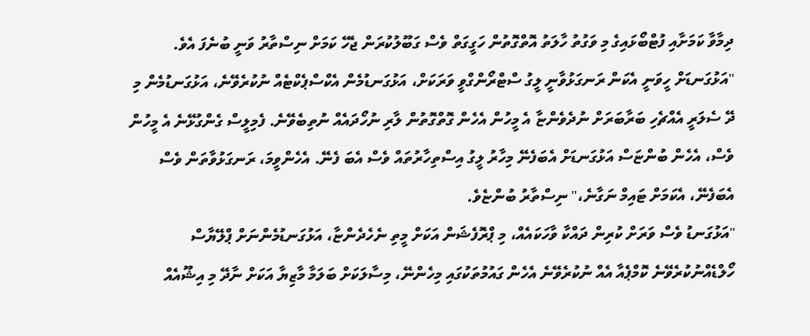ދިމާވާ ކަމަށާއި ފުޓްބޯޅައިގެ މި ވަގުތު ހާލަތު އޮތްގޮތުން ހަގީގަތް ވެސް ގަބޫލުކުރަން ޖެހޭ ކަމަށް ނިސްތާރު ވަނީ ބުނެފަ އެވެ.
"އަޅުގަނޑަށް ހީވަނީ އެކަން ރަނގަޅުވާނީ ލީގު ސްޓްރޯންގްވީ ވަރަކަށް، އަޅުގަނޑުމެން އެކްސްޕެކްޓެއް ނުކުރެވޭނެ، އަޅުގަނޑުމެން މި ދޭ ސެލަރީ އެއްޗެހި ބަރާބަރަށް ނުދެވެންޏާ އެ މީހުން އެހެން ގޮތްގޮތުން ލާރި ނުހޯދައެއް ނުތިބެވޭނެ. ފެމިލީސް ގެންގުޅޭނެ އެ މީހުން ވެސް، އެހެން ބުންޏަސް އަޅުގަނޑަށް އެބަފެނޭ މިހާރު ލީގު އިސްތިހާރުތައް ވެސް އެބަ ފެނޭ. އެހެންވީމަ، ރަނގަޅުވާތަން ވެސް އެބަފެނޭ، އެކަމަށް ޓައިމް ނަގާނެ،" ނިސްތާރު ބުންޏެވެ.
"އަޅުގަނޑު ވެސް ވަރަށް ކުރިން ދައްކާ ވާހަކައެއް، މި ޕްރޮފެޝަން އަކަށް މީތި ނެހެދެންޏާ، އަޅުގަނޑުމެންނަށް ޕްލޭޔާސް ހޯލްޑެއްނުކުރެވޭނެ ކޮމްޕެއާ އެއް ނުކުރެވޭނެ އެހެން ގައުމުތަކުގައި މިހެންނޭ، މިސާލަކަށް ބަލަމާ މާޒިޔާ އަކަށް ނާދޭ މި އިޝޫއެއް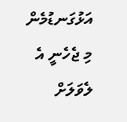އަޅުގަނޑުމެން މި ޖެހެނީ އެ ލެވަލަށް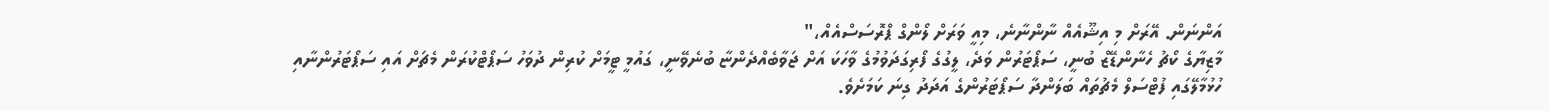އަންނަން. އޭރަށް މި އިޝޫއެއް ނާންނާނެ، މިއީ ވަރަށް ލޯންގް ޕްރޮސަސްއެއް،"
މާޒިޔާގެ ކޯޗު ހެނާންޑޭޒް ބުނީ، ސަޕޯޓަރުން ވަދެ، ލީގުގެ ފޯރިގަދަވުމުގެ ވާހަކަ އަށް ޖަވާބެއްދެންޏާ ބުނެވޭނީ، ގައުމީ ޓީމަށް ކުރިން ދުވަހު ސަޕޯޓްކުރަން މެޗަށް އައި ސަޕޯޓަރުންނާއި ހުޅުމާލޭގައި ފުޓްސަލް މެޗުތައް ބަލަންދާ ސަޕޯޓަރުންގެ އަދަދު ގިނަ ކަމަށެވެ.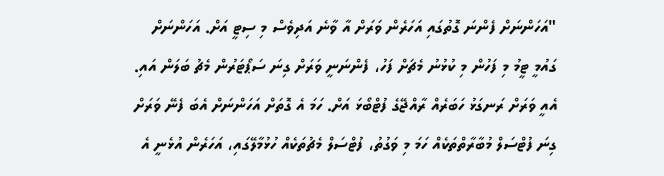"އަހަންނަށް ފެންނަ ގޮތުގައި އަހަރެން ވަރަށް އާ ވާނެ އަދިވެސް މި ސިޓީ އަށް. އަހަންނަށް ގައުމީ ޓީމު މި ފަހުން މި ކުޅުނު މެޗަށް ފަހު، ފެންނަނީ ވަރަށް ގިނަ ސަޕޯޓަރުން މެޗު ބަލަން އައި. އެއީ ވަރަށް ރަނގަޅު ހަބަރެއް ރާއްޖޭގެ ފުޓްބޯޅަ އަށް. ހަމަ އެ ގޮތަށް އަހަންނަށް އެބަ ފެނޭ ވަރަށް ގިނަ ފުޓްސަލް މުބާރާތްތަކެއް ހަމަ މި ވަގުތު، ފުޓްސަލް މެޗުތަކެއް ހުޅުމާލޭގައި، އަހަރެން އުޅެނީ އެ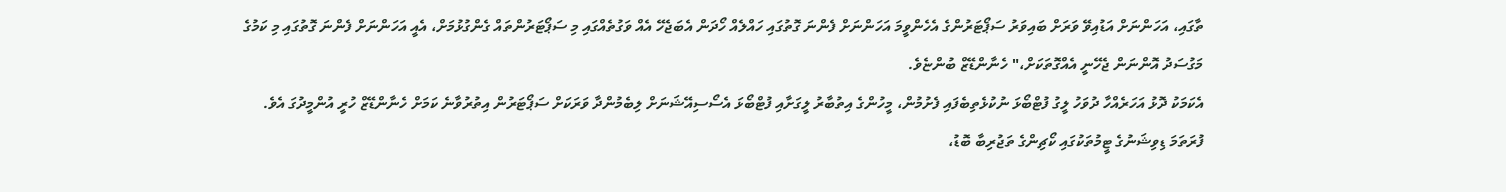ތާގައި، އަހަންނަށް އަޑުއިވޭ ވަރަށް ބައިވަރު ސަޕޯޓަރުންގެ އެހެންވީމަ އަހަންނަށް ފެންނަ ގޮތުގައި ހައްލެއް ހޯދަން އެބަޖެހޭ އެއް ވަގުތެއްގައި މި ސަޕޯޓަރުންތައް ގެންގުޅުމަށް، އެއީ އަހަންނަށް ފެންނަ ގޮތުގައި މި ކަމުގެ މަގުސަދު އޮންނަން ޖެހޭނީ އެއްގޮތަކަށް،" ހެނާންޑޭޒް ބުންޏެވެ.
އެކަމަކު ދޮޅު އަހަރެއްހާ ދުވަހު ލީގު ފުޓްބޯޅަ ނުކުޅެތިބެފައި ފެށުމުން، މީހުންގެ އިތުބާރު ލީގަށާއި ފުޓްބޯޅަ އެސޯސިއޭޝަނަށް ލިބެމުންދާ ވަރަކަށް ސަޕޯޓަރުން އިތުރުވާނެ ކަމަށް ހެނާންޑޭޒް ހުރީ އުންމީދުގަ އެވެ.
ފުރަތަމަ ޑިވިޝަނުގެ ޓީމުތަކުގައި ކޯޗިންގެ ތަޖުރިބާ ބޮޑު،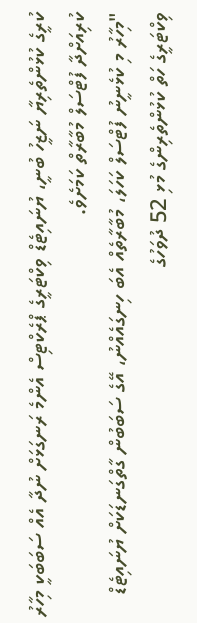ކުރީގެ ކުޅުންތެރިޔާ ނަޒީހު ބުނީ، ޔުނައިޓެޑް ވިކްޓަރީގެ ޕްރެކްޓިސް އެންމެ ރަނގަޅަށް ނުދާ އެއް ސަބަބަކީ މިހާރު ކުރިއަށްދާ ފުޓްސަލް މުބާރާތް ކަމަށެވެ.
"މިހާރު މި ކުޅެނީނު ފުޓްސަލް ކަހަލަ، މުބާރާތެއް އެބަ ހިނގައެއްނު، އޭގެ ސަބަބުން ގާތްގަނޑަކަށް ޔުނައިޓެޑް ވިކްޓަރީގެ ހަތް ކުޅުންތެރިންގެ މުޅި 52 ދުވަހުގެ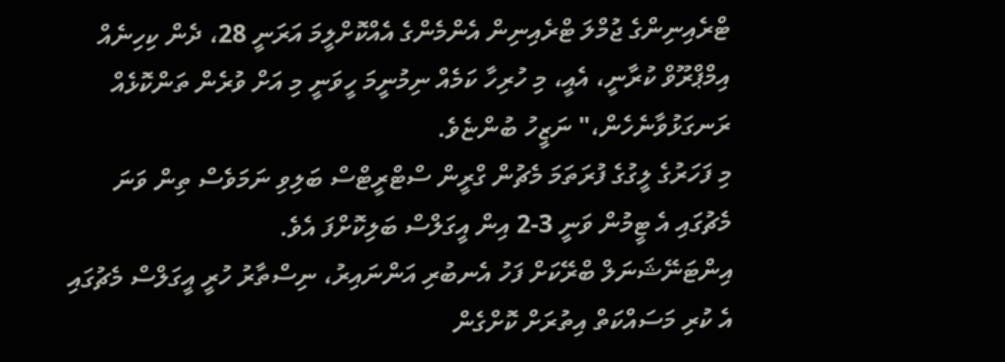ޓްރެއިނިންގެ ޖުމްލަ ޓްރެއިނިން އެންމެންގެ އެއްކޮށްލީމަ އަރަނީ 28، ދެން ކިހިނެއް އިމްޕްރޫވް ކުރާނީ، އެއީ، މި ހުރިހާ ކަމެއް ނިމުނީމަ ހީވަނީ މި އަށް ވުރެން ތަންކޮޅެއް ރަނގަޅުވާނެހެން،" ނަޒީހު ބުންޏެވެ.
މި ފަހަރުގެ ލީގުގެ ފުރަތަމަ މެޗުން ގްރީން ސްޓްރީޓްސް ބަލިވި ނަމަވެސް ތިން ވަނަ މެޗުގައި އެ ޓީމުން ވަނީ 3-2 އިން އީގަލްސް ބަލިކޮށްފަ އެވެ.
އިންޓަނޭޝަނަލް ބްރޭކަށް ފަހު އެނބުރި އަންނައިރު، ނިސްތާރު ހުރީ އީގަލްސް މެޗުގައި އެ ކުރި މަސައްކަތް އިތުރަށް ކޮށްގެން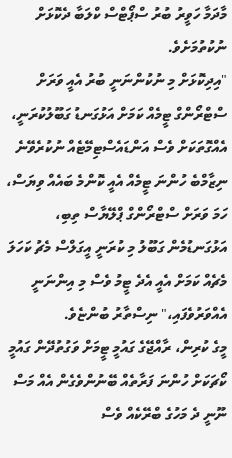މާދަމާ ހަވީރު ބުރު ސްޕޯޓްސް ކްލަބާ ދެކޮޅަށް ނުކުތުމަށެވެ.
"އިދިކޮޅަށް މި ނުކުންނަނީ ބުރު އެއީ ވަރަށް ސްޓްރޯންގް ޓީމެއް ކަމަށް އަޅުގަނޑު ގަބޫލުކުރަނީ، އެއްގޮތަކަށް ވެސް އަންޑައެސްޓިމޭޓެއް ނުކުރެވޭނެ ނިޒާމްބެ ހުންނަ ޓީމެއް އެއީ ކޮންމެ ބައެއް ވިޔަސް، ހަމަ ވަރަށް ސްޓްރޯންގް ޕްލޭޔާސް ތިބި، އަޅުގަނޑުމެން ގަބޫލު މި ކުރަނީ އީގަލްސް މެޗު ކަހަލަ މެޗެއް ކަމަށް އެއީ އެދެ ޓީމު ވެސް މި އިންނަނީ އެއްވަރުވެފައި،" ނިސްތާރު ބުންޏެވެ.
މީގެ ކުރިން، ރާއްޖޭގެ ގައުމީ ޓީމަށް ވަގުތުދޭން ގައުމީ ކޯޗަކަށް ހުންނަ ފަރާތެއް ބޭނުންވެގެން އެއް މަސް ނޫނީ ދެ މަހުގެ ބްރޭކެއް ވެސް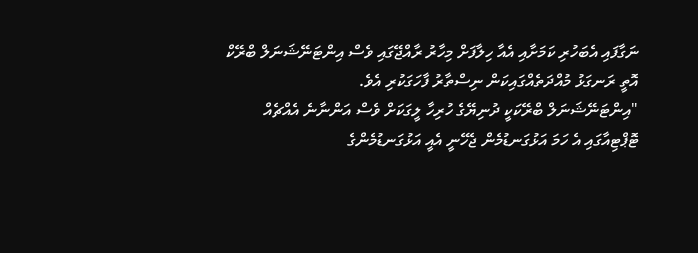ނަގާފައި އެބަހުރި ކަމަށާއި އެއާ ހިލާފަށް މިހާރު ރާއްޖޭގައި ވެސް އިންޓަނޭޝަނަލް ބްރޭކް އޮތީ ރަނގަޅު މުއްދަތެއްގައިކަން ނިސްތާރު ފާހަގަކުރި އެވެ.
"އިންޓަނޭޝަނަލް ބްރޭކަކީ ދުނިޔޭގެ ހުރިހާ ލީގަކަށް ވެސް އަންނާނެ އެއްޗެއް ޓޮޕްޓިއާގައި އެ ހަމަ އަޅުގަނޑުމެން ޖެހޭނީ އެއީ އަޅުގަނޑުމެންގެ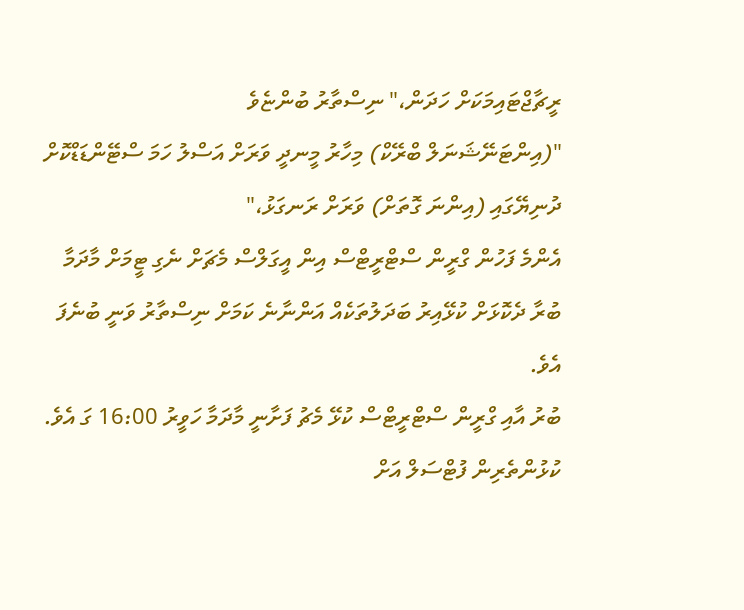ރީޗާޖްޓައިމަކަށް ހަދަން،" ނިސްތާރު ބުންޏެވެ
"(އިންޓަނޭޝަނަލް ބްރޭކް) މިހާރު މީނދީ ވަރަށް އަސްލު ހަމަ ސްޓޭންޑަޑްކޮށް ދުނިޔޭގައި (އިންނަ ގޮތަށް) ވަރަށް ރަނގަޅު،"
އެންމެ ފަހުން ގްރީން ސްޓްރީޓްސް އިން އީގަލްސް މެޗަށް ނެގި ޓީމަށް މާދަމާ ބުރާ ދެކޮޅަށް ކުޅޭއިރު ބަދަލުތަކެއް އަންނާނެ ކަމަށް ނިސްތާރު ވަނީ ބުނެފަ އެވެ.
ބުރު އާއި ގްރީން ސްޓްރީޓްސް ކުޅޭ މެޗު ފަށާނީ މާދަމާ ހަވީރު 16:00 ގަ އެވެ.
ކުޅުންތެރިން ފުޓްސަލް އަށް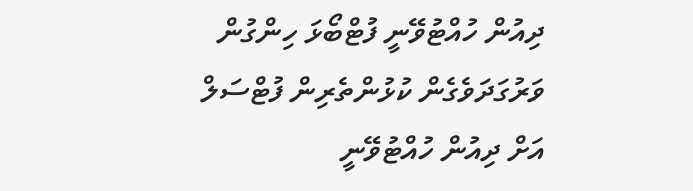ދިއުން ހުއްޓުވޭނީ ފުޓްބޯޅަ ހިންގުން ވަރުގަދަވެގެން ކުޅުންތެރިން ފުޓްސަލް އަށް ދިއުން ހުއްޓުވޭނީ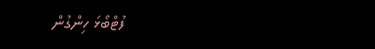ފުޓްބޯޅަ ހިންގުން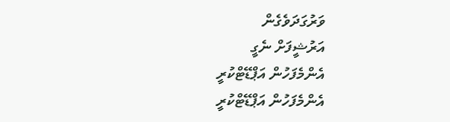ވަރުގަދަވެގެން
އަރުޝީފަށް ނެގީ
އެންމެފަހުން އަޕްޑޭޓްކުރީ
އެންމެފަހުން އަޕްޑޭޓްކުރީ